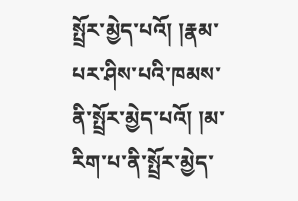སྤྲོར་མྱེད་པའོ། །རྣམ་པར་ཤིས་པའི་ཁམས་ནི་སྤྲོར་མྱེད་པའོ། །མ་རིག་པ་ནི་སྤྲོར་མྱེད་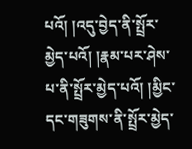པའོ། །འདུ་བྱེད་ནི་སྤྲོར་མྱེད་པའོ། །རྣམ་པར་ཤེས་པ་ནི་སྤྲོར་མྱེད་པའོ། །མྱིང་དང་གཟུགས་ནི་སྤྲོར་མྱེད་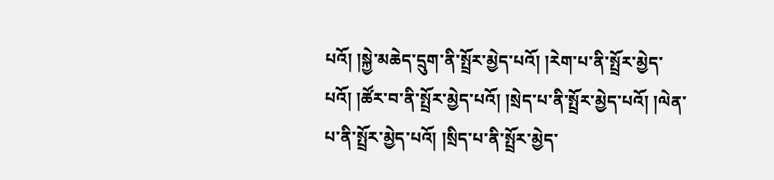པའོ། །སྐྱེ་མཆེད་དྲུག་ནི་སྤྲོར་མྱེད་པའོ། །རེག་པ་ནི་སྤྲོར་མྱེད་པའོ། །ཚོར་བ་ནི་སྤྲོར་མྱེད་པའོ། །སྲེད་པ་ནི་སྤྲོར་མྱེད་པའོ། །ལེན་པ་ནི་སྤྲོར་མྱེད་པའོ། །སྲིད་པ་ནི་སྤྲོར་མྱེད་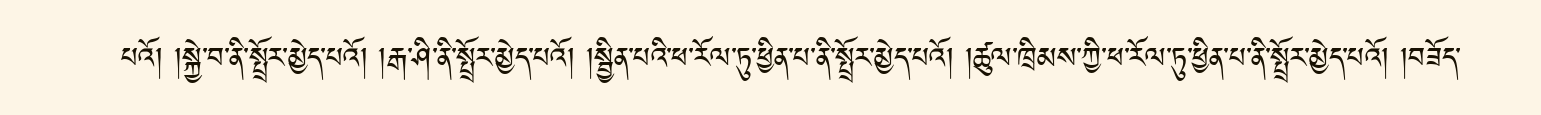པའོ། །སྐྱེ་བ་ནི་སྤྲོར་མྱེད་པའོ། །རྒ་ཤི་ནི་སྤྲོར་མྱེད་པའོ། །སྦྱིན་པའི་ཕ་རོལ་ཏུ་ཕྱིན་པ་ནི་སྤྲོར་མྱེད་པའོ། །ཚུལ་ཁྲིམས་ཀྱི་ཕ་རོལ་ཏུ་ཕྱིན་པ་ནི་སྤྲོར་མྱེད་པའོ། །བཟོད་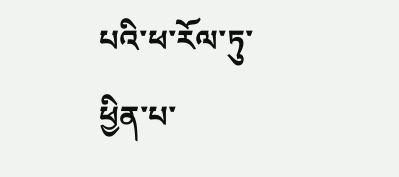པའི་ཕ་རོལ་ཏུ་ཕྱིན་པ་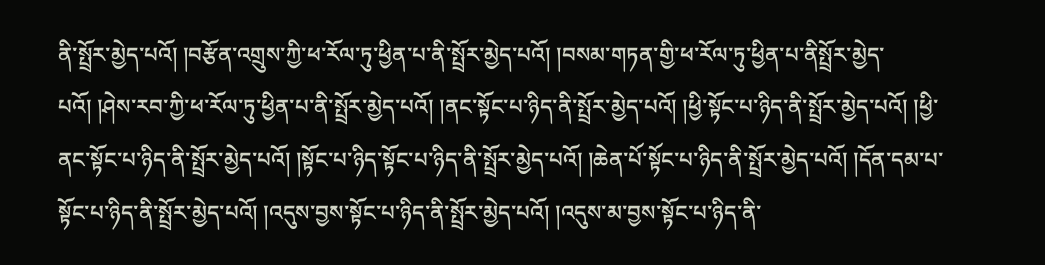ནི་སྤྲོར་མྱེད་པའོ། །བརྩོན་འགྲུས་ཀྱི་ཕ་རོལ་ཏུ་ཕྱིན་པ་ནི་སྤྲོར་མྱེད་པའོ། །བསམ་གཏན་གྱི་ཕ་རོལ་ཏུ་ཕྱིན་པ་ནིསྤྲོར་མྱེད་པའོ། །ཤེས་རབ་ཀྱི་ཕ་རོལ་ཏུ་ཕྱིན་པ་ནི་སྤྲོར་མྱེད་པའོ། །ནང་སྟོང་པ་ཉིད་ནི་སྤྲོར་མྱེད་པའོ། །ཕྱི་སྟོང་པ་ཉིད་ནི་སྤྲོར་མྱེད་པའོ། །ཕྱི་ནང་སྟོང་པ་ཉིད་ནི་སྤྲོར་མྱེད་པའོ། །སྟོང་པ་ཉིད་སྟོང་པ་ཉིད་ནི་སྤྲོར་མྱེད་པའོ། །ཆེན་པོ་སྟོང་པ་ཉིད་ནི་སྤྲོར་མྱེད་པའོ། །དོན་དམ་པ་སྟོང་པ་ཉིད་ནི་སྤྲོར་མྱེད་པའོ། །འདུས་བྱས་སྟོང་པ་ཉིད་ནི་སྤྲོར་མྱེད་པའོ། །འདུས་མ་བྱས་སྟོང་པ་ཉིད་ནི་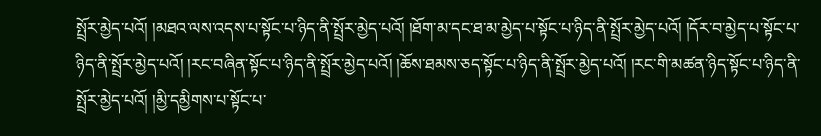སྤྲོར་མྱེད་པའོ། །མཐའ་ལས་འདས་པ་སྟོང་པ་ཉིད་ནི་སྤྲོར་མྱེད་པའོ། །ཐོག་མ་དང་ཐ་མ་མྱེད་པ་སྟོང་པ་ཉིད་ནི་སྤྲོར་མྱེད་པའོ། །དོར་བ་མྱེད་པ་སྟོང་པ་ཉིད་ནི་སྤྲོར་མྱེད་པའོ། །རང་བཞིན་སྟོང་པ་ཉིད་ནི་སྤྲོར་མྱེད་པའོ། །ཆོས་ཐམས་ཅད་སྟོང་པ་ཉིད་ནི་སྤྲོར་མྱེད་པའོ། །རང་གི་མཚན་ཉིད་སྟོང་པ་ཉིད་ནི་སྤྲོར་མྱེད་པའོ། །མྱི་དམྱིགས་པ་སྟོང་པ་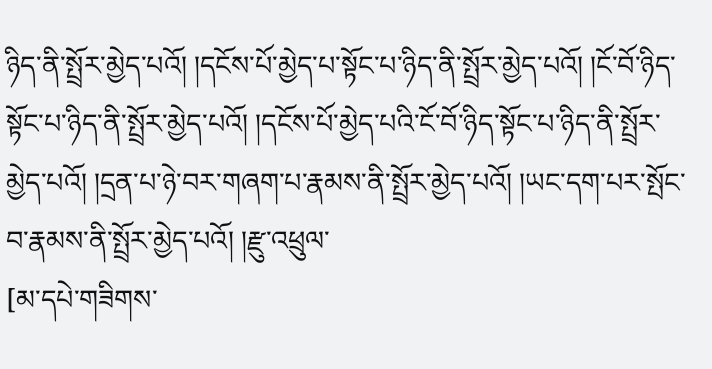ཉིད་ནི་སྤྲོར་མྱེད་པའོ། །དངོས་པོ་མྱེད་པ་སྟོང་པ་ཉིད་ནི་སྤྲོར་མྱེད་པའོ། །ངོ་བོ་ཉིད་སྟོང་པ་ཉིད་ནི་སྤྲོར་མྱེད་པའོ། །དངོས་པོ་མྱེད་པའི་ངོ་བོ་ཉིད་སྟོང་པ་ཉིད་ནི་སྤྲོར་མྱེད་པའོ། །དྲན་པ་ཉེ་བར་གཞག་པ་རྣམས་ནི་སྤྲོར་མྱེད་པའོ། །ཡང་དག་པར་སྤོང་བ་རྣམས་ནི་སྤྲོར་མྱེད་པའོ། །རྫུ་འཕྲུལ་
[མ་དཔེ་གཟིགས་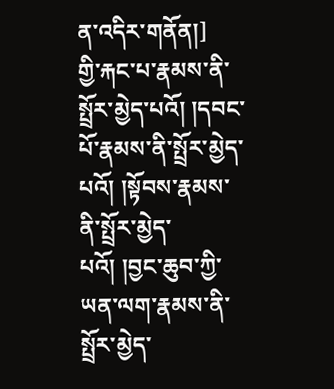ན་འདིར་གནོན།]
གྱི་རྐང་པ་རྣམས་ནི་སྤྲོར་མྱེད་པའོ། །དབང་པོ་རྣམས་ནི་སྤྲོར་མྱེད་པའོ། །སྟོབས་རྣམས་ནི་སྤྲོར་མྱེད་པའོ། །བྱང་ཆུབ་ཀྱི་ཡན་ལག་རྣམས་ནི་སྤྲོར་མྱེད་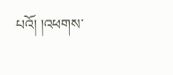པའོ། །འཕགས་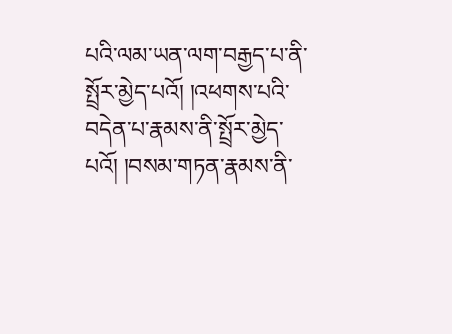པའི་ལམ་ཡན་ལག་བརྒྱད་པ་ནི་སྤྲོར་མྱེད་པའོ། །འཕགས་པའི་བདེན་པ་རྣམས་ནི་སྤྲོར་མྱེད་པའོ། །བསམ་གཏན་རྣམས་ནི་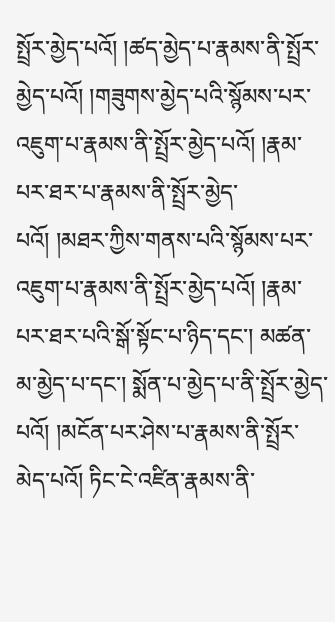སྤྲོར་མྱེད་པའོ། །ཚད་མྱེད་པ་རྣམས་ནི་སྤྲོར་མྱེད་པའོ། །གཟུགས་མྱེད་པའི་སྙོམས་པར་འཇུག་པ་རྣམས་ནི་སྤྲོར་མྱེད་པའོ། །རྣམ་པར་ཐར་པ་རྣམས་ནི་སྤྲོར་མྱེད་པའོ། །མཐར་ཀྱིས་གནས་པའི་སྙོམས་པར་འཇུག་པ་རྣམས་ནི་སྤྲོར་མྱེད་པའོ། །རྣམ་པར་ཐར་པའི་སྒོ་སྟོང་པ་ཉིད་དང་། མཚན་མ་མྱེད་པ་དང་། སྨོན་པ་མྱེད་པ་ནི་སྤྲོར་མྱེད་པའོ། །མངོན་པར་ཤེས་པ་རྣམས་ནི་སྤྲོར་མེད་པའོ། ཏིང་ངེ་འཛིན་རྣམས་ནི་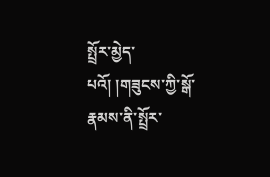སྤྲོར་མྱེད་པའོ། །གཟུངས་ཀྱི་སྒོ་རྣམས་ནི་སྤྲོར་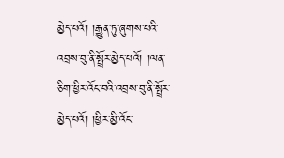མྱེད་པའོ། །རྒྱུན་ཏུ་ཞུགས་པའི་འབྲས་བུ་ནི་སྤྲོར་མྱེད་པའོ། །ལན་ཅིག་ཕྱིར་འོང་བའི་འབྲས་བུ་ནི་སྤྲོར་མྱེད་པའོ། །ཕྱིར་མྱི་འོང་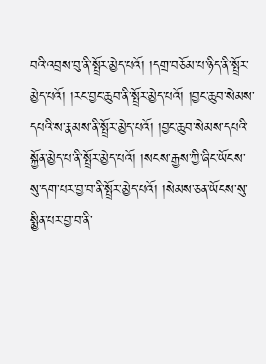བའི་འབྲས་བུ་ནི་སྤྲོར་མྱེད་པའོ། །དགྲ་བཅོམ་པ་ཉིད་ནི་སྤྲོར་མྱེད་པའོ། །རང་བྱང་ཆུབ་ནི་སྤྲོར་མྱེད་པའོ། །བྱང་ཆུབ་སེམས་དཔའི་ས་རྣམས་ནི་སྤྲོར་མྱེད་པའོ། །བྱང་ཆུབ་སེམས་དཔའི་སྐྱོན་མྱེད་པ་ནི་སྤྲོར་མྱེད་པའོ། །སངས་རྒྱས་ཀྱི་ཞིང་ཡོངས་སུ་དག་པར་བྱ་བ་ནི་སྤྲོར་མྱེད་པའོ། །སེམས་ཅན་ཡོངས་སུ་སྨྱིན་པར་བྱ་བ་ནི་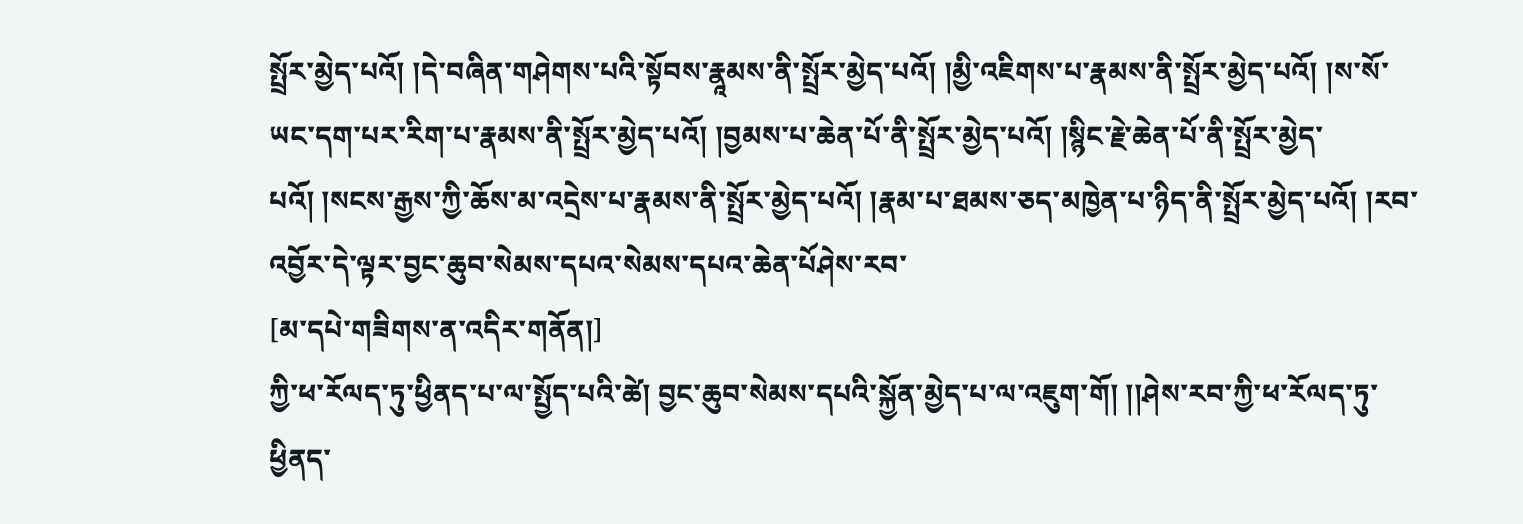སྤྲོར་མྱེད་པའོ། །དེ་བཞིན་གཤེགས་པའི་སྟོབས་རྣཱམས་ནི་སྤྲོར་མྱེད་པའོ། །མྱི་འཇིགས་པ་རྣམས་ནི་སྤྲོར་མྱེད་པའོ། །ས་སོ་ཡང་དག་པར་རིག་པ་རྣམས་ནི་སྤྲོར་མྱེད་པའོ། །བྱམས་པ་ཆེན་པོ་ནི་སྤྲོར་མྱེད་པའོ། །སྙིང་རྗེ་ཆེན་པོ་ནི་སྤྲོར་མྱེད་པའོ། །སངས་རྒྱས་ཀྱི་ཆོས་མ་འདྲེས་པ་རྣམས་ནི་སྤྲོར་མྱེད་པའོ། །རྣམ་པ་ཐམས་ཅད་མཁྱེན་པ་ཉིད་ནི་སྤྲོར་མྱེད་པའོ། །རབ་འབྱོར་དེ་ལྟར་བྱང་ཆུབ་སེམས་དཔའ་སེམས་དཔའ་ཆེན་པོཤེས་རབ་
[མ་དཔེ་གཟིགས་ན་འདིར་གནོན།]
ཀྱི་ཕ་རོལད་ཏུ་ཕྱིནད་པ་ལ་སྤྱོད་པའི་ཚེ། བྱང་ཆུབ་སེམས་དཔའི་སྐྱོན་མྱེད་པ་ལ་འཇུག་གོ། །།ཤེས་རབ་ཀྱི་ཕ་རོལད་ཏུ་ཕྱིནད་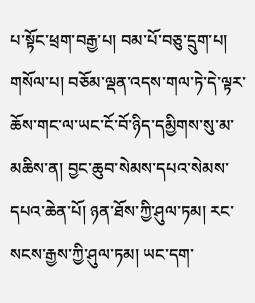པ་སྟོང་ཕྲག་བརྒྱ་པ། བམ་པོ་བཅུ་དྲུག་པ། གསོལ་པ། བཅོམ་ལྡན་འདས་གལ་ཏེ་དེ་ལྟར་ཆོས་གང་ལ་ཡང་ངོ་བོ་ཉིད་དམྱིགས་སུ་མ་མཆིས་ན། བྱང་ཆུབ་སེམས་དཔའ་སེམས་དཔའ་ཆེན་པོ། ཉན་ཐོས་ཀྱི་ཤུལ་ཏམ། རང་སངས་རྒྱས་ཀྱི་ཤུལ་ཏམ། ཡང་དག་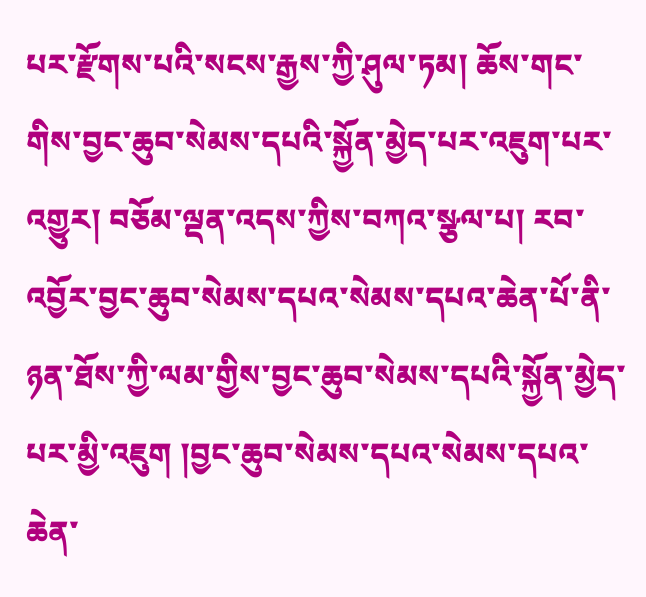པར་རྫོགས་པའི་སངས་རྒྱས་ཀྱི་ཤུལ་ཏམ། ཆོས་གང་གིས་བྱང་ཆུབ་སེམས་དཔའི་སྐྱོན་མྱེད་པར་འཇུག་པར་འགྱུར། བཅོམ་ལྡན་འདས་ཀྱིས་བཀའ་སྩལ་པ། རབ་འབྱོར་བྱང་ཆུབ་སེམས་དཔའ་སེམས་དཔའ་ཆེན་པོ་ནི་ཉན་ཐོས་ཀྱི་ལམ་གྱིས་བྱང་ཆུབ་སེམས་དཔའི་སྐྱོན་མྱེད་པར་མྱི་འཇུག །བྱང་ཆུབ་སེམས་དཔའ་སེམས་དཔའ་ཆེན་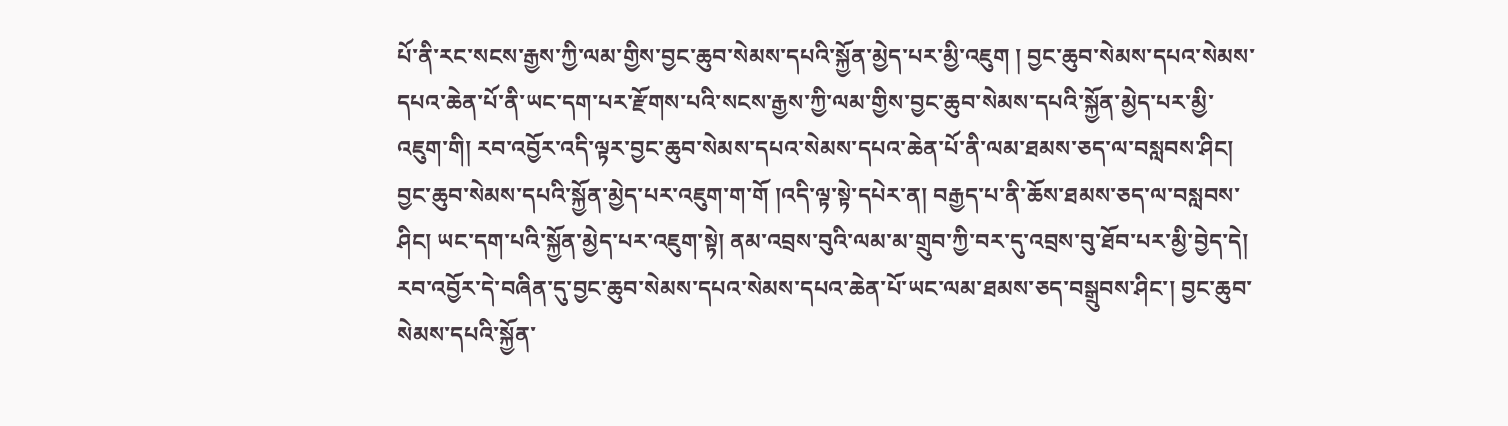པོ་ནི་རང་སངས་རྒྱས་ཀྱི་ལམ་གྱིས་བྱང་ཆུབ་སེམས་དཔའི་སྐྱོན་མྱེད་པར་མྱི་འཇུག ། བྱང་ཆུབ་སེམས་དཔའ་སེམས་དཔའ་ཆེན་པོ་ནི་ཡང་དག་པར་རྫོགས་པའི་སངས་རྒྱས་ཀྱི་ལམ་གྱིས་བྱང་ཆུབ་སེམས་དཔའི་སྐྱོན་མྱེད་པར་མྱི་འཇུག་གི། རབ་འབྱོར་འདི་ལྟར་བྱང་ཆུབ་སེམས་དཔའ་སེམས་དཔའ་ཆེན་པོ་ནི་ལམ་ཐམས་ཅད་ལ་བསླབས་ཤིང། བྱང་ཆུབ་སེམས་དཔའི་སྐྱོན་མྱེད་པར་འཇུག་ག་གོ །འདི་ལྟ་སྟེ་དཔེར་ན། བརྒྱད་པ་ནི་ཆོས་ཐམས་ཅད་ལ་བསླབས་ཤིང། ཡང་དག་པའི་སྐྱོན་མྱེད་པར་འཇུག་སྟེ། ནམ་འབྲས་བུའི་ལམ་མ་གྲུབ་ཀྱི་བར་དུ་འབྲས་བུ་ཐོབ་པར་མྱི་བྱེད་དེ། རབ་འབྱོར་དེ་བཞིན་དུ་བྱང་ཆུབ་སེམས་དཔའ་སེམས་དཔའ་ཆེན་པོ་ཡང་ལམ་ཐམས་ཅད་བསྒྲུབས་ཤིང་། བྱང་ཆུབ་སེམས་དཔའི་སྐྱོན་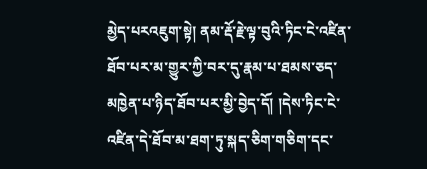མྱེད་པརའཇུག་སྟེ། ནམ་རྡོ་རྗེ་ལྟ་བུའི་ཏིང་ངེ་འཛིན་ཐོབ་པར་མ་གྱུར་ཀྱི་བར་དུ་རྣམ་པ་ཐམས་ཅད་མཁྱེན་པ་ཉིད་ཐོབ་པར་མྱི་བྱེད་དོ། །དེས་ཏིང་ངེ་འཛིན་དེ་ཐོབ་མ་ཐག་ཏུ་སྐད་ཅིག་གཅིག་དང་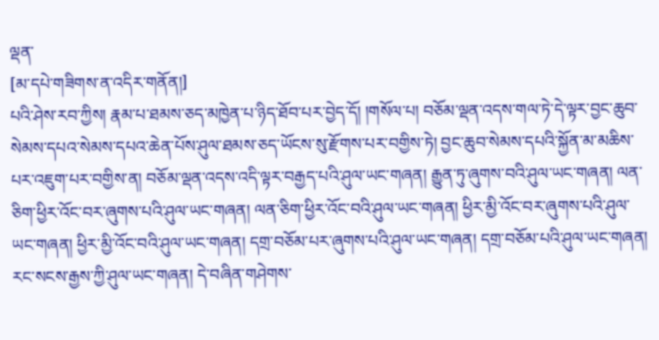ལྡན་
[མ་དཔེ་གཟིགས་ན་འདིར་གནོན།]
པའི་ཤེས་རབ་ཀྱིས། རྣམ་པ་ཐམས་ཅད་མཁྱེན་པ་ཉིད་ཐོབ་པར་བྱེད་དོ། །གསོལ་པ། བཅོམ་ལྡན་འདས་གལ་ཏེ་དེ་ལྟར་བྱང་ཆུབ་སེམས་དཔའ་སེམས་དཔའ་ཆེན་པོས་ཤུལ་ཐམས་ཅད་ཡོངས་སུ་རྫོགས་པར་བགྱིས་ཏེ། བྱང་ཆུབ་སེམས་དཔའི་སྐྱོན་མ་མཆིས་པར་འཇུག་པར་བགྱིས་ན། བཅོམ་ལྡན་འདས་འདི་ལྟར་བརྒྱད་པའི་ཤུལ་ཡང་གཞན། རྒྱུན་ཏུ་ཞུགས་བའི་ཤུལ་ཡང་གཞན། ལན་ཅིག་ཕྱིར་འོང་བར་ཞུགས་པའི་ཤུལ་ཡང་གཞན། ལན་ཅིག་ཕྱིར་འོང་བའི་ཤུལ་ཡང་གཞན། ཕྱིར་མྱི་འོང་བར་ཞུགས་པའི་ཤུལ་ཡང་གཞན། ཕྱིར་མྱི་འོང་བའི་ཤུལ་ཡང་གཞན། དགྲ་བཅོམ་པར་ཞུགས་པའི་ཤུལ་ཡང་གཞན། དགྲ་བཅོམ་པའི་ཤུལ་ཡང་གཞན། རང་སངས་རྒྱས་ཀྱི་ཤུལ་ཡང་གཞན། དེ་བཞིན་གཤེགས་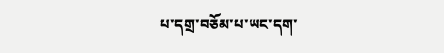པ་དགྲ་བཅོམ་པ་ཡང་དག་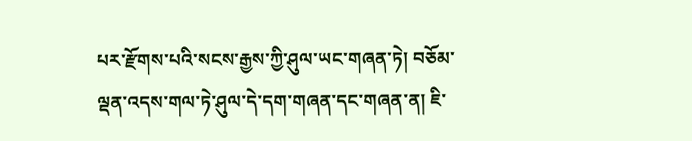པར་རྫོགས་པའི་སངས་རྒྱས་ཀྱི་ཤུལ་ཡང་གཞན་ཏེ། བཅོམ་ལྡན་འདས་གལ་ཏེ་ཤུལ་དེ་དག་གཞན་དང་གཞན་ན། ཇི་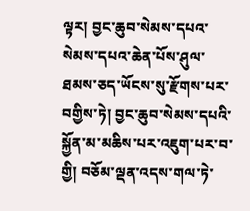ལྟར། བྱང་ཆུབ་སེམས་དཔའ་སེམས་དཔའ་ཆེན་པོས་ཤུལ་ཐམས་ཅད་ཡོངས་སུ་རྫོགས་པར་བགྱིས་ཏེ། བྱང་ཆུབ་སེམས་དཔའི་སྐྱོན་མ་མཆིས་པར་འཇུག་པར་བ་གྱི། བཅོམ་ལྡན་འདས་གལ་ཏེ་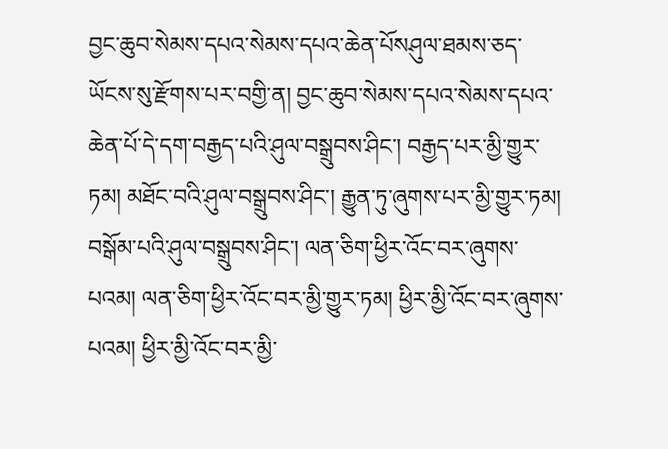བྱང་ཆུབ་སེམས་དཔའ་སེམས་དཔའ་ཆེན་པོསཤུལ་ཐམས་ཅད་ཡོངས་སུ་རྫོགས་པར་བགྱི་ན། བྱང་ཆུབ་སེམས་དཔའ་སེམས་དཔའ་ཆེན་པོ་དེ་དག་བརྒྱད་པའི་ཤུལ་བསྒྲུབས་ཤིང་། བརྒྱད་པར་མྱི་གྱུར་ཏམ། མཐོང་བའི་ཤུལ་བསྒྲུབས་ཤིང་། རྒྱུན་ཏུ་ཞུགས་པར་མྱི་གྱུར་ཏམ། བསྒོམ་པའི་ཤུལ་བསྒྲུབས་ཤིང་། ལན་ཅིག་ཕྱིར་འོང་བར་ཞུགས་པའམ། ལན་ཅིག་ཕྱིར་འོང་བར་མྱི་གྱུར་ཏམ། ཕྱིར་མྱི་འོང་བར་ཞུགས་པའམ། ཕྱིར་མྱི་འོང་བར་མྱི་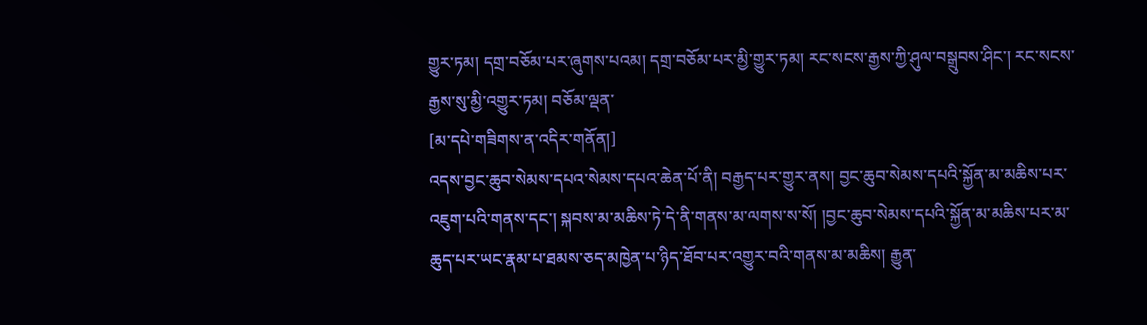གྱུར་ཏམ། དགྲ་བཅོམ་པར་ཞུགས་པའམ། དགྲ་བཅོམ་པར་མྱི་གྱུར་ཏམ། རང་སངས་རྒྱས་ཀྱི་ཤུལ་བསྒྲུབས་ཤིང་། རང་སངས་རྒྱས་སུ་མྱི་འགྱུར་ཏམ། བཅོམ་ལྡན་
[མ་དཔེ་གཟིགས་ན་འདིར་གནོན།]
འདས་བྱང་ཆུབ་སེམས་དཔའ་སེམས་དཔའ་ཆེན་པོ་ནི། བརྒྱད་པར་གྱུར་ནས། བྱང་ཆུབ་སེམས་དཔའི་སྐྱོན་མ་མཆིས་པར་འཇུག་པའི་གནས་དང་། སྐབས་མ་མཆིས་ཏེ་དེ་ནི་གནས་མ་ལགས་ས་སོ། །བྱང་ཆུབ་སེམས་དཔའི་སྐྱོན་མ་མཆིས་པར་མ་ཆུད་པར་ཡང་རྣམ་པ་ཐམས་ཅད་མཁྱེན་པ་ཉིད་ཐོབ་པར་འགྱུར་བའི་གནས་མ་མཆིས། རྒྱུན་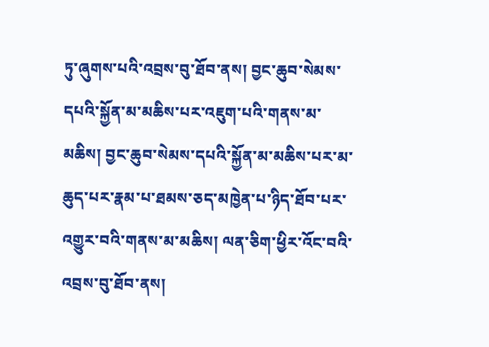ཏུ་ཞུགས་པའི་འབྲས་བུ་ཐོབ་ནས། བྱང་ཆུབ་སེམས་དཔའི་སྐྱོན་མ་མཆིས་པར་འཇུག་པའི་གནས་མ་མཆིས། བྱང་ཆུབ་སེམས་དཔའི་སྐྱོན་མ་མཆིས་པར་མ་ཆུད་པར་རྣམ་པ་ཐམས་ཅད་མཁྱེན་པ་ཉིད་ཐོབ་པར་འགྱུར་བའི་གནས་མ་མཆིས། ལན་ཅིག་ཕྱིར་འོང་བའི་འབྲས་བུ་ཐོབ་ནས།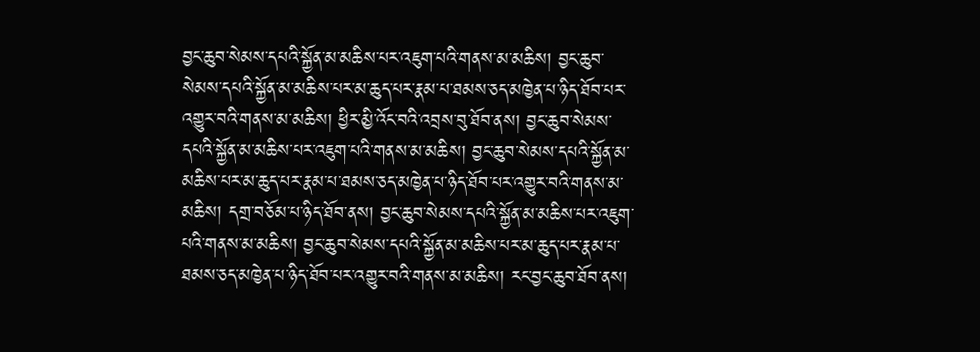བྱང་ཆུབ་སེམས་དཔའི་སྐྱོན་མ་མཆིས་པར་འཇུག་པའི་གནས་མ་མཆིས། བྱང་ཆུབ་སེམས་དཔའི་སྐྱོན་མ་མཆིས་པར་མ་ཆུད་པར་རྣམ་པ་ཐམས་ཅད་མཁྱེན་པ་ཉིད་ཐོབ་པར་འགྱུར་བའི་གནས་མ་མཆིས། ཕྱིར་མྱི་འོང་བའི་འབྲས་བུ་ཐོབ་ནས། བྱང་ཆུབ་སེམས་དཔའི་སྐྱོན་མ་མཆིས་པར་འཇུག་པའི་གནས་མ་མཆིས། བྱང་ཆུབ་སེམས་དཔའི་སྐྱོན་མ་མཆིས་པར་མ་ཆུད་པར་རྣམ་པ་ཐམས་ཅད་མཁྱེན་པ་ཉིད་ཐོབ་པར་འགྱུར་བའི་གནས་མ་མཆིས། དགྲ་བཅོམ་པ་ཉིད་ཐོབ་ནས། བྱང་ཆུབ་སེམས་དཔའི་སྐྱོན་མ་མཆིས་པར་འཇུག་པའི་གནས་མ་མཆིས། བྱང་ཆུབ་སེམས་དཔའི་སྐྱོན་མ་མཆིས་པར་མ་ཆུད་པར་རྣམ་པ་ཐམས་ཅད་མཁྱེན་པ་ཉིད་ཐོབ་པར་འགྱུར་བའི་གནས་མ་མཆིས། རང་བྱང་ཆུབ་ཐོབ་ནས།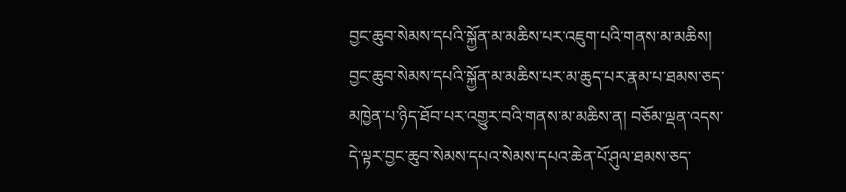བྱང་ཆུབ་སེམས་དཔའི་སྐྱོན་མ་མཆིས་པར་འཇུག་པའི་གནས་མ་མཆིས། བྱང་ཆུབ་སེམས་དཔའི་སྐྱོན་མ་མཆིས་པར་མ་ཆུད་པར་རྣམ་པ་ཐམས་ཅད་མཁྱེན་པ་ཉིད་ཐོབ་པར་འགྱུར་བའི་གནས་མ་མཆིས་ན། བཅོམ་ལྡན་འདས་དེ་ལྟར་བྱང་ཆུབ་སེམས་དཔའ་སེམས་དཔའ་ཆེན་པོ་ཤུལ་ཐམས་ཅད་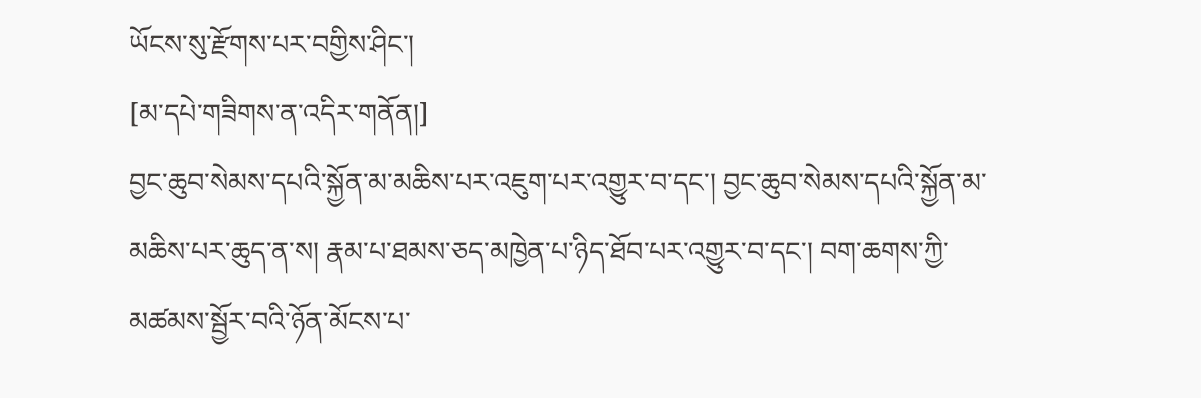ཡོངས་སུ་རྫོགས་པར་བགྱིས་ཤིང་།
[མ་དཔེ་གཟིགས་ན་འདིར་གནོན།]
བྱང་ཆུབ་སེམས་དཔའི་སྐྱོན་མ་མཆིས་པར་འཇུག་པར་འགྱུར་བ་དང་། བྱང་ཆུབ་སེམས་དཔའི་སྐྱོན་མ་མཆིས་པར་ཆུད་ན་ས། རྣམ་པ་ཐམས་ཅད་མཁྱེན་པ་ཉིད་ཐོབ་པར་འགྱུར་བ་དང་། བག་ཆགས་ཀྱི་མཚམས་སྦྱོར་བའི་ཉོན་མོངས་པ་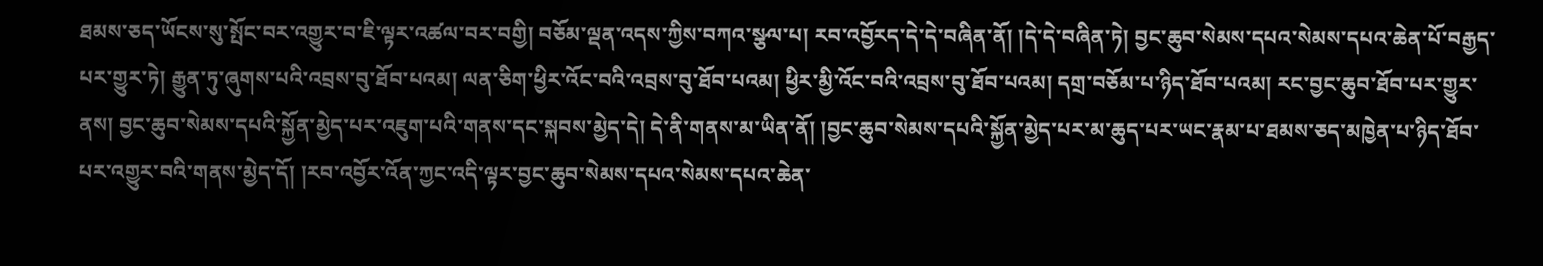ཐམས་ཅད་ཡོངས་སུ་སྤོང་བར་འགྱུར་བ་ཇི་ལྟར་འཚལ་བར་བགྱི། བཅོམ་ལྡན་འདས་ཀྱིས་བཀའ་སྩལ་པ། རབ་འབྱོརད་དེ་དེ་བཞིན་ནོ། །དེ་དེ་བཞིན་ཏེ། བྱང་ཆུབ་སེམས་དཔའ་སེམས་དཔའ་ཆེན་པོ་བརྒྱད་པར་གྱུར་ཏེ། རྒྱུན་ཏུ་ཞུགས་པའི་འབྲས་བུ་ཐོབ་པའམ། ལན་ཅིག་ཕྱིར་འོང་བའི་འབྲས་བུ་ཐོབ་པའམ། ཕྱིར་མྱི་འོང་བའི་འབྲས་བུ་ཐོབ་པའམ། དགྲ་བཅོམ་པ་ཉིད་ཐོབ་པའམ། རང་བྱང་ཆུབ་ཐོབ་པར་གྱུར་ནས། བྱང་ཆུབ་སེམས་དཔའི་སྐྱོན་མྱེད་པར་འཇུག་པའི་གནས་དང་སྐབས་མྱེད་དེ། དེ་ནི་གནས་མ་ཡིན་ནོ། །བྱང་ཆུབ་སེམས་དཔའི་སྐྱོན་མྱེད་པར་མ་ཆུད་པར་ཡང་རྣམ་པ་ཐམས་ཅད་མཁྱེན་པ་ཉིད་ཐོབ་པར་འགྱུར་བའི་གནས་མྱེད་དོ། །རབ་འབྱོར་འོན་ཀྱང་འདི་ལྟར་བྱང་ཆུབ་སེམས་དཔའ་སེམས་དཔའ་ཆེན་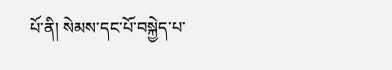པོ་ནི། སེམས་དང་པོ་བསྐྱེད་པ་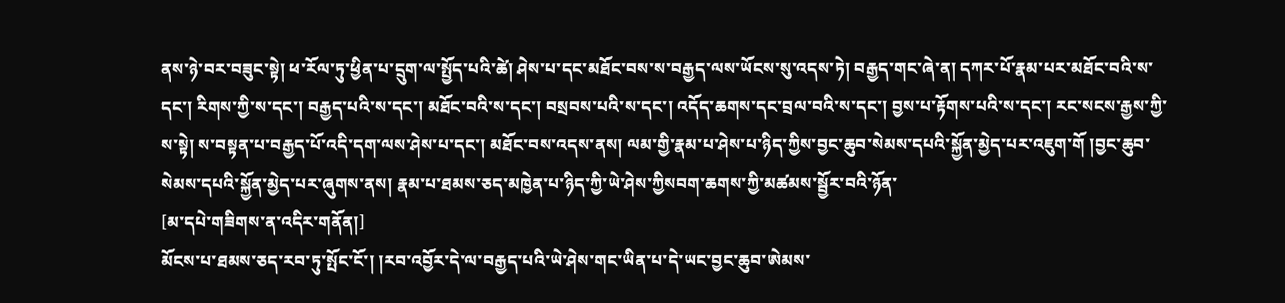ནས་ཉེ་བར་བཟུང་སྟེ། ཕ་རོལ་ཏུ་ཕྱིན་པ་དྲུག་ལ་སྤྱོད་པའི་ཚེ། ཤེས་པ་དང་མཐོང་བས་ས་བརྒྱད་ལས་ཡོངས་སུ་འདས་ཏེ། བརྒྱད་གང་ཞེ་ན། དཀར་པོ་རྣམ་པར་མཐོང་བའི་ས་དང་། རིགས་ཀྱི་ས་དང་། བརྒྱད་པའི་ས་དང་། མཐོང་བའི་ས་དང་། བསྲབས་པའི་ས་དང་། འདོད་ཆགས་དང་བྲལ་བའི་ས་དང་། བྱས་པ་རྟོགས་པའི་ས་དང་། རང་སངས་རྒྱས་ཀྱི་ས་སྟེ། ས་བསྟན་པ་བརྒྱད་པོ་འདི་དག་ལས་ཤེས་པ་དང་། མཐོང་བས་འདས་ནས། ལམ་གྱི་རྣམ་པ་ཤེས་པ་ཉིད་ཀྱིས་བྱང་ཆུབ་སེམས་དཔའི་སྐྱོན་མྱེད་པར་འཇུག་གོ །བྱང་ཆུབ་སེམས་དཔའི་སྐྱོན་མྱེད་པར་ཞུགས་ནས། རྣམ་པ་ཐམས་ཅད་མཁྱེན་པ་ཉིད་ཀྱི་ཡེ་ཤེས་ཀྱིསབག་ཆགས་ཀྱི་མཚམས་སྦྱོར་བའི་ཉོན་
[མ་དཔེ་གཟིགས་ན་འདིར་གནོན།]
མོངས་པ་ཐམས་ཅད་རབ་ཏུ་སྤོང་ངོ་། །རབ་འབྱོར་དེ་ལ་བརྒྱད་པའི་ཡེ་ཤེས་གང་ཡིན་པ་དེ་ཡང་བྱང་ཆུབ་ཨེམས་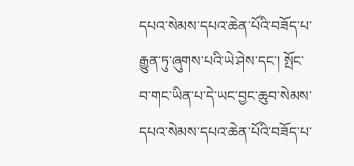དཔའ་སེམས་དཔའ་ཆེན་པོའི་བཟོད་པ་རྒྱུན་ཏུ་ཞུགས་པའི་ཡེ་ཤེས་དང་། སྤོང་བ་གང་ཡིན་པ་དེ་ཡང་བྱང་ཆུབ་སེམས་དཔའ་སེམས་དཔའ་ཆེན་པོའི་བཟོད་པ་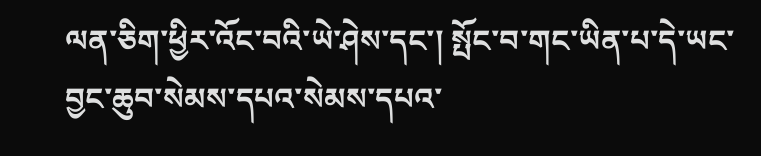ལན་ཅིག་ཕྱིར་འོང་བའི་ཡེ་ཤེས་དང་། སྤོང་བ་གང་ཡིན་པ་དེ་ཡང་བྱང་ཆུབ་སེམས་དཔའ་སེམས་དཔའ་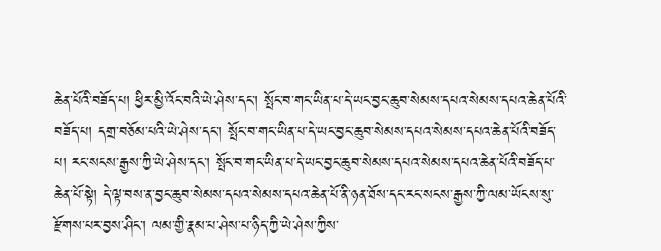ཆེན་པོའི་བཟོད་པ། ཕྱིར་མྱི་འོང་བའི་ཡེ་ཤེས་དང་། སྤོང་བ་གང་ཡིན་པ་དེ་ཡང་བྱང་ཆུབ་སེམས་དཔའ་སེམས་དཔའ་ཆེན་པོའི་བཟོད་པ། དགྲ་བཅོམ་པའི་ཡེ་ཤེས་དང་། སྤོང་བ་གང་ཡིན་པ་དེ་ཡང་བྱང་ཆུབ་སེམས་དཔའ་སེམས་དཔའ་ཆེན་པོའི་བཟོད་པ། རང་སངས་རྒྱས་ཀྱི་ཡེ་ཤེས་དང་། སྤོང་བ་གང་ཡིན་པ་དེ་ཡང་བྱང་ཆུབ་སེམས་དཔའ་སེམས་དཔའ་ཆེན་པོའི་བཟོད་པ་ཆེན་པོ་སྟེ། དེ་ལྟ་བས་ན་བྱང་ཆུབ་སེམས་དཔའ་སེམས་དཔའ་ཆེན་པོ་ནི་ཉན་ཐོས་དང་རང་སངས་རྒྱས་ཀྱི་ལམ་ཡོངས་སུ་རྫོགས་པར་བྱས་ཤིང་། ལམ་གྱི་རྣམ་པ་ཤེས་པ་ཉིད་ཀྱི་ཡེ་ཤེས་ཀྱིས་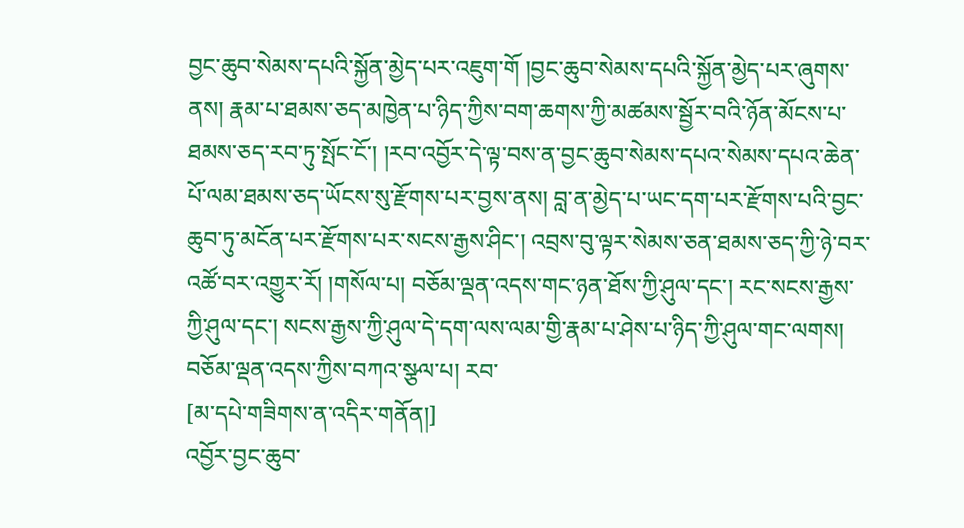བྱང་ཆུབ་སེམས་དཔའི་སྐྱོན་མྱེད་པར་འཇུག་གོ །བྱང་ཆུབ་སེམས་དཔའི་སྐྱོན་མྱེད་པར་ཞུགས་ནས། རྣམ་པ་ཐམས་ཅད་མཁྱེན་པ་ཉིད་ཀྱིས་བག་ཆགས་ཀྱི་མཚམས་སྦྱོར་བའི་ཉོན་མོངས་པ་ཐམས་ཅད་རབ་ཏུ་སྤོང་ངོ་། །རབ་འབྱོར་དེ་ལྟ་བས་ན་བྱང་ཆུབ་སེམས་དཔའ་སེམས་དཔའ་ཆེན་པོ་ལམ་ཐམས་ཅད་ཡོངས་སུ་རྫོགས་པར་བྱས་ནས། བླ་ན་མྱེད་པ་ཡང་དག་པར་རྫོགས་པའི་བྱང་ཆུབ་ཏུ་མངོན་པར་རྫོགས་པར་སངས་རྒྱས་ཤིང་། འབྲས་བུ་ལྟར་སེམས་ཅན་ཐམས་ཅད་ཀྱི་ཉེ་བར་འཚོ་བར་འགྱུར་རོ། །གསོལ་པ། བཅོམ་ལྡན་འདས་གང་ཉན་ཐོས་ཀྱི་ཤུལ་དང་། རང་སངས་རྒྱས་ཀྱི་ཤུལ་དང་། སངས་རྒྱས་ཀྱི་ཤུལ་དེ་དག་ལས་ལམ་གྱི་རྣམ་པ་ཤེས་པ་ཉིད་ཀྱི་ཤུལ་གང་ལགས། བཅོམ་ལྡན་འདས་ཀྱིས་བཀའ་སྩལ་པ། རབ་
[མ་དཔེ་གཟིགས་ན་འདིར་གནོན།]
འབྱོར་བྱང་ཆུབ་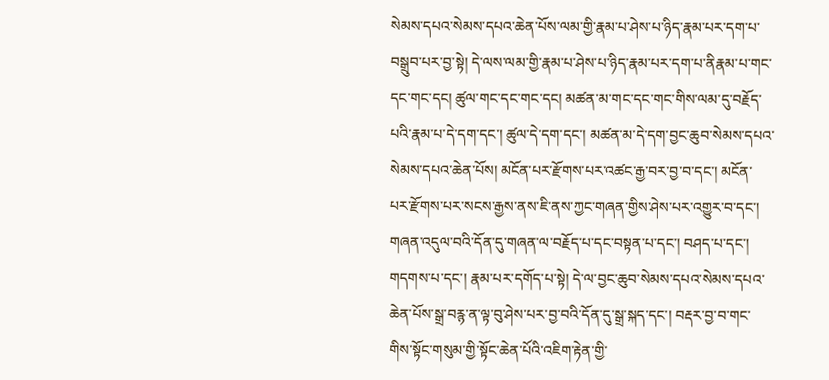སེམས་དཔའ་སེམས་དཔའ་ཆེན་པོས་ལམ་གྱི་རྣམ་པ་ཤེས་པ་ཉིད་རྣམ་པར་དག་པ་བསྒྲུབ་པར་བྱ་སྟེ། དེ་ལས་ལམ་གྱི་རྣམ་པ་ཤེས་པ་ཉིད་རྣམ་པར་དག་པ་ནིརྣམ་པ་གང་དང་གང་དང། ཚུལ་གང་དང་གང་དང། མཚན་མ་གང་དང་གང་གིས་ལམ་དུ་བརྗོད་པའི་རྣམ་པ་དེ་དག་དང་། ཚུལ་དེ་དག་དང་། མཚན་མ་དེ་དག་བྱང་ཆུབ་སེམས་དཔའ་སེམས་དཔའ་ཆེན་པོས། མངོན་པར་རྫོགས་པར་འཚང་རྒྱ་བར་བྱ་བ་དང་། མངོན་པར་རྫོགས་པར་སངས་རྒྱས་ནས་ཇི་ནས་ཀྱང་གཞན་གྱིས་ཤེས་པར་འགྱུར་བ་དང་། གཞན་འདུལ་བའི་དོན་དུ་གཞན་ལ་བརྗོད་པ་དང་བསྟན་པ་དང་། བཤད་པ་དང་། གདགས་པ་དང་། རྣམ་པར་དགོད་པ་སྟེ། དེ་ལ་བྱང་ཆུབ་སེམས་དཔའ་སེམས་དཔའ་ཆེན་པོས་སྒྲ་བརྙ་ན་ལྟ་བུ་ཤེས་པར་བྱ་བའི་དོན་དུ་སྒྲ་སྐད་དང་། བརྡར་བྱ་བ་གང་གིས་སྟོང་གསུམ་གྱི་སྟོང་ཆེན་པོའི་འཇིག་རྟེན་གྱི་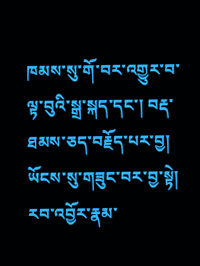ཁམས་སུ་གོ་བར་འགྱུར་བ་ལྟ་བུའི་སྒྲ་སྐད་དང་། བརྡ་ཐམས་ཅད་བརྗོད་པར་བྱ། ཡོངས་སུ་གཟུང་བར་བྱ་སྟེ། རབ་འབྱོར་རྣམ་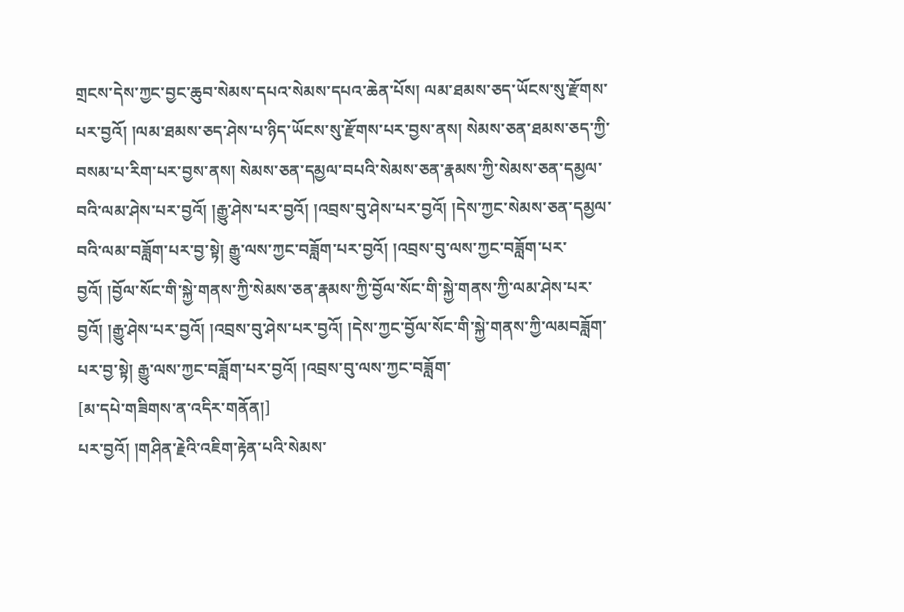གྲངས་དེས་ཀྱང་བྱང་ཆུབ་སེམས་དཔའ་སེམས་དཔའ་ཆེན་པོས། ལམ་ཐམས་ཅད་ཡོངས་སུ་རྫོགས་པར་བྱའོ། །ལམ་ཐམས་ཅད་ཤེས་པ་ཉིད་ཡོངས་སུ་རྫོགས་པར་བྱས་ནས། སེམས་ཅན་ཐམས་ཅད་ཀྱི་བསམ་པ་རིག་པར་བྱས་ནས། སེམས་ཅན་དམྱལ་བཔའི་སེམས་ཅན་རྣམས་ཀྱི་སེམས་ཅན་དམྱལ་བའི་ལམ་ཤེས་པར་བྱའོ། །རྒྱུ་ཤེས་པར་བྱའོ། །འབྲས་བུ་ཤེས་པར་བྱའོ། །དེས་ཀྱང་སེམས་ཅན་དམྱལ་བའི་ལམ་བཟློག་པར་བྱ་སྟེ། རྒྱུ་ལས་ཀྱང་བཟློག་པར་བྱའོ། །འབྲས་བུ་ལས་ཀྱང་བཟློག་པར་བྱའོ། །བྱོལ་སོང་གི་སྐྱེ་གནས་ཀྱི་སེམས་ཅན་རྣམས་ཀྱི་བྱོལ་སོང་གི་སྐྱེ་གནས་ཀྱི་ལམ་ཤེས་པར་བྱའོ། །རྒྱུ་ཤེས་པར་བྱའོ། །འབྲས་བུ་ཤེས་པར་བྱའོ། །དེས་ཀྱང་བྱོལ་སོང་གི་སྐྱེ་གནས་ཀྱི་ལམབཟློག་པར་བྱ་སྟེ། རྒྱུ་ལས་ཀྱང་བཟློག་པར་བྱའོ། །འབྲས་བུ་ལས་ཀྱང་བཟློག་
[མ་དཔེ་གཟིགས་ན་འདིར་གནོན།]
པར་བྱའོ། །གཤིན་རྗེའི་འཇིག་རྟེན་པའི་སེམས་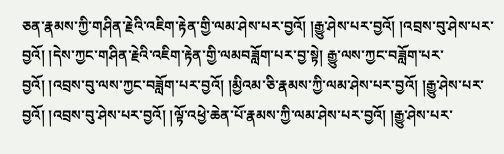ཅན་རྣམས་ཀྱི་གཤིན་རྗེའི་འཇིག་རྟེན་གྱི་ལམ་ཤེས་པར་བྱའོ། །རྒྱུ་ཤེས་པར་བྱའོ། །འབྲས་བུ་ཤེས་པར་བྱའོ། །དེས་ཀྱང་གཤིན་རྗེའི་འཇིག་རྟེན་གྱི་ལམབཟློག་པར་བྱ་སྟེ། རྒྱུ་ལས་ཀྱང་བཟློག་པར་བྱའོ། །འབྲས་བུ་ལས་ཀྱང་བཟློག་པར་བྱའོ། །མྱིའམ་ཅི་རྣམས་ཀྱི་ལམ་ཤེས་པར་བྱའོ། །རྒྱུ་ཤེས་པར་བྱའོ། །འབྲས་བུ་ཤེས་པར་བྱའོ། །ལྟོ་འཕྱེ་ཆེན་པོ་རྣམས་ཀྱི་ལམ་ཤེས་པར་བྱའོ། །རྒྱུ་ཤེས་པར་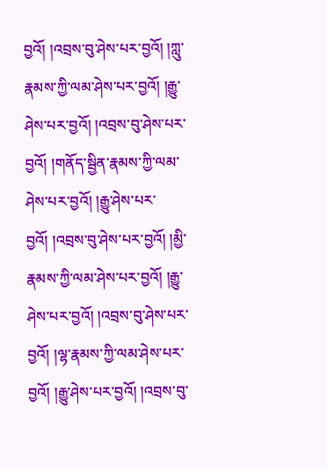བྱའོ། །འབྲས་བུ་ཤེས་པར་བྱའོ། །ཀླུ་རྣམས་ཀྱི་ལམ་ཤེས་པར་བྱའོ། །རྒྱུ་ཤེས་པར་བྱའོ། །འབྲས་བུ་ཤེས་པར་བྱའོ། །གནོད་སྦྱིན་རྣམས་ཀྱི་ལམ་ཤེས་པར་བྱའོ། །རྒྱུ་ཤེས་པར་བྱའོ། །འབྲས་བུ་ཤེས་པར་བྱའོ། །མྱི་རྣམས་ཀྱི་ལམ་ཤེས་པར་བྱའོ། །རྒྱུ་ཤེས་པར་བྱའོ། །འབྲས་བུ་ཤེས་པར་བྱའོ། །ལྷ་རྣམས་ཀྱི་ལམ་ཤེས་པར་བྱའོ། །རྒྱུ་ཤེས་པར་བྱའོ། །འབྲས་བུ་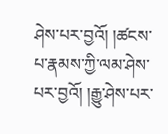ཤེས་པར་བྱའོ། །ཚངས་པ་རྣམས་ཀྱི་ལམ་ཤེས་པར་བྱའོ། །རྒྱུ་ཤེས་པར་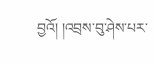བྱའོ། །འབྲས་བུ་ཤེས་པར་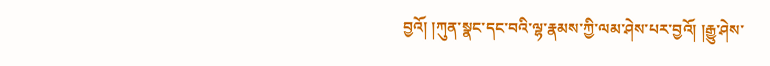བྱའོ། །ཀུན་སྣང་དང་བའི་ལྷ་རྣམས་ཀྱི་ལམ་ཤེས་པར་བྱའོ། །རྒྱུ་ཤེས་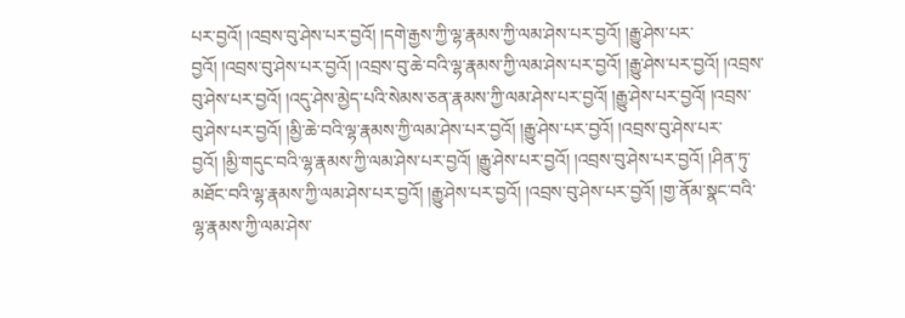པར་བྱའོ། །འབྲས་བུ་ཤེས་པར་བྱའོ། །དགེ་རྒྱས་ཀྱི་ལྷ་རྣམས་ཀྱི་ལམ་ཤེས་པར་བྱའོ། །རྒྱུ་ཤེས་པར་བྱའོ། །འབྲས་བུ་ཤེས་པར་བྱའོ། །འབྲས་བུ་ཆེ་བའི་ལྷ་རྣམས་ཀྱི་ལམ་ཤེས་པར་བྱའོ། །རྒྱུ་ཤེས་པར་བྱའོ། །འབྲས་བུ་ཤེས་པར་བྱའོ། །འདུ་ཤེས་མྱེད་པའི་སེམས་ཅན་རྣམས་ཀྱི་ལམ་ཤེས་པར་བྱའོ། །རྒྱུ་ཤེས་པར་བྱའོ། །འབྲས་བུ་ཤེས་པར་བྱའོ། །མྱི་ཆེ་བའི་ལྷ་རྣམས་ཀྱི་ལམ་ཤེས་པར་བྱའོ། །རྒྱུ་ཤེས་པར་བྱའོ། །འབྲས་བུ་ཤེས་པར་བྱའོ། །མྱི་གདུང་བའི་ལྷ་རྣམས་ཀྱི་ལམ་ཤེས་པར་བྱའོ། །རྒྱུ་ཤེས་པར་བྱའོ། །འབྲས་བུ་ཤེས་པར་བྱའོ། །ཤིན་ཏུ་མཐོང་བའི་ལྷ་རྣམས་ཀྱི་ལམ་ཤེས་པར་བྱའོ། །རྒྱུ་ཤེས་པར་བྱའོ། །འབྲས་བུ་ཤེས་པར་བྱའོ། །གྱ་ནོམ་སྣང་བའི་ལྷ་རྣམས་ཀྱི་ལམ་ཤེས་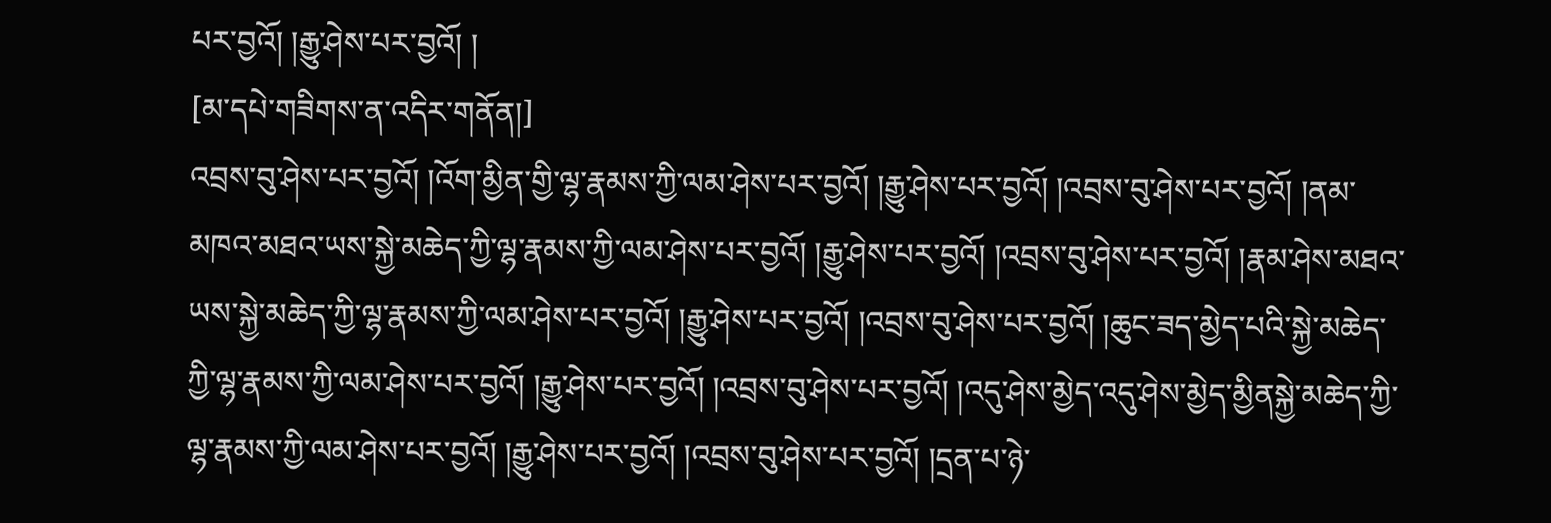པར་བྱའོ། །རྒྱུ་ཤེས་པར་བྱའོ། །
[མ་དཔེ་གཟིགས་ན་འདིར་གནོན།]
འབྲས་བུ་ཤེས་པར་བྱའོ། །འོག་མྱིན་གྱི་ལྷ་རྣམས་ཀྱི་ལམ་ཤེས་པར་བྱའོ། །རྒྱུ་ཤེས་པར་བྱའོ། །འབྲས་བུ་ཤེས་པར་བྱའོ། །ནམ་མཁའ་མཐའ་ཡས་སྐྱེ་མཆེད་ཀྱི་ལྷ་རྣམས་ཀྱི་ལམ་ཤེས་པར་བྱའོ། །རྒྱུ་ཤེས་པར་བྱའོ། །འབྲས་བུ་ཤེས་པར་བྱའོ། །རྣམ་ཤེས་མཐའ་ཡས་སྐྱེ་མཆེད་ཀྱི་ལྷ་རྣམས་ཀྱི་ལམ་ཤེས་པར་བྱའོ། །རྒྱུ་ཤེས་པར་བྱའོ། །འབྲས་བུ་ཤེས་པར་བྱའོ། །ཆུང་ཟད་མྱེད་པའི་སྐྱེ་མཆེད་ཀྱི་ལྷ་རྣམས་ཀྱི་ལམ་ཤེས་པར་བྱའོ། །རྒྱུ་ཤེས་པར་བྱའོ། །འབྲས་བུ་ཤེས་པར་བྱའོ། །འདུ་ཤེས་མྱེད་འདུ་ཤེས་མྱེད་མྱིནསྐྱེ་མཆེད་ཀྱི་ལྷ་རྣམས་ཀྱི་ལམ་ཤེས་པར་བྱའོ། །རྒྱུ་ཤེས་པར་བྱའོ། །འབྲས་བུ་ཤེས་པར་བྱའོ། །དྲན་པ་ཉེ་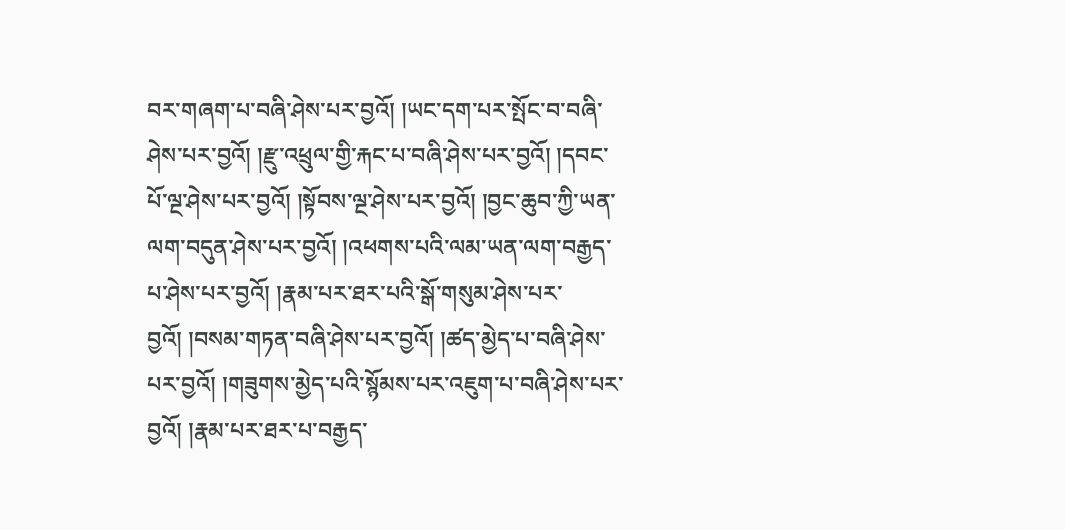བར་གཞག་པ་བཞི་ཤེས་པར་བྱའོ། །ཡང་དག་པར་སྤོང་བ་བཞི་ཤེས་པར་བྱའོ། །རྫུ་འཕྲུལ་གྱི་རྐང་པ་བཞི་ཤེས་པར་བྱའོ། །དབང་པོ་ལྔ་ཤེས་པར་བྱའོ། །སྟོབས་ལྔ་ཤེས་པར་བྱའོ། །བྱང་ཆུབ་ཀྱི་ཡན་ལག་བདུན་ཤེས་པར་བྱའོ། །འཕགས་པའི་ལམ་ཡན་ལག་བརྒྱད་པ་ཤེས་པར་བྱའོ། །རྣམ་པར་ཐར་པའི་སྒོ་གསུམ་ཤེས་པར་བྱའོ། །བསམ་གཏན་བཞི་ཤེས་པར་བྱའོ། །ཚད་མྱེད་པ་བཞི་ཤེས་པར་བྱའོ། །གཟུགས་མྱེད་པའི་སྙོམས་པར་འཇུག་པ་བཞི་ཤེས་པར་བྱའོ། །རྣམ་པར་ཐར་པ་བརྒྱད་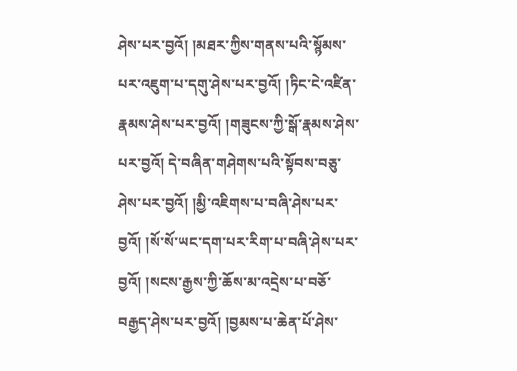ཤེས་པར་བྱའོ། །མཐར་ཀྱིས་གནས་པའི་སྙོམས་པར་འཇུག་པ་དགུ་ཤེས་པར་བྱའོ། །ཏིང་ངེ་འཛིན་རྣམས་ཤེས་པར་བྱའོ། །གཟུངས་ཀྱི་སྒོ་རྣམས་ཤེས་པར་བྱའོ། དེ་བཞིན་གཤེགས་པའི་སྟོབས་བཅུ་ཤེས་པར་བྱའོ། །མྱི་འཇིགས་པ་བཞི་ཤེས་པར་བྱའོ། །སོ་སོ་ཡང་དག་པར་རིག་པ་བཞི་ཤེས་པར་བྱའོ། །སངས་རྒྱས་ཀྱི་ཆོས་མ་འདྲེས་པ་བཅོ་བརྒྱད་ཤེས་པར་བྱའོ། །བྱམས་པ་ཆེན་པོ་ཤེས་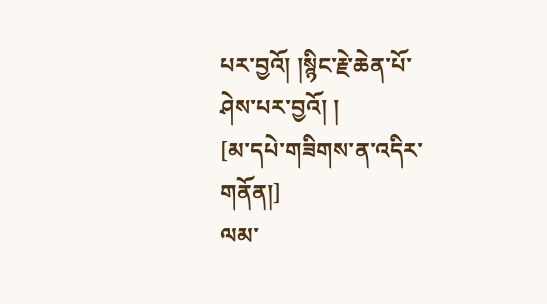པར་བྱའོ། །སྙིང་རྗེ་ཆེན་པོ་ཤེས་པར་བྱའོ། །
[མ་དཔེ་གཟིགས་ན་འདིར་གནོན།]
ལམ་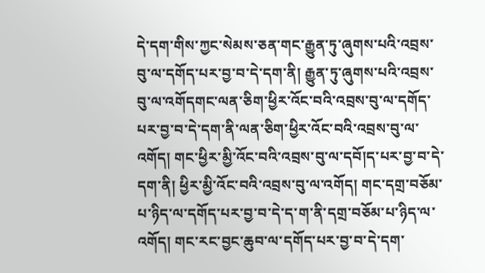དེ་དག་གིས་ཀྱང་སེམས་ཅན་གང་རྒྱུན་ཏུ་ཞུགས་པའི་འབྲས་བུ་ལ་དགོད་པར་བྱ་བ་དེ་དག་ནི། རྒྱུན་ཏུ་ཞུགས་པའི་འབྲས་བུ་ལ་འགོདགང་ལན་ཅིག་ཕྱིར་འོང་བའི་འབྲས་བུ་ལ་དགོད་པར་བྱ་བ་དེ་དག་ནི་ལན་ཅིག་ཕྱིར་འོང་བའི་འབྲས་བུ་ལ་འགོད། གང་ཕྱིར་མྱི་འོང་བའི་འབྲས་བུ་ལ་དབོ།ད་པར་བྱ་བ་དེ་དག་ནི། ཕྱིར་མྱི་འོང་བའི་འབྲས་བུ་ལ་འགོད། གང་དགྲ་བཅོམ་པ་ཉིད་ལ་དགོད་པར་བྱ་བ་དེ་ད་ག་ནི་དགྲ་བཅོམ་པ་ཉིད་ལ་འགོད། གང་རང་བྱང་ཆུབ་ལ་དགོད་པར་བྱ་བ་དེ་དག་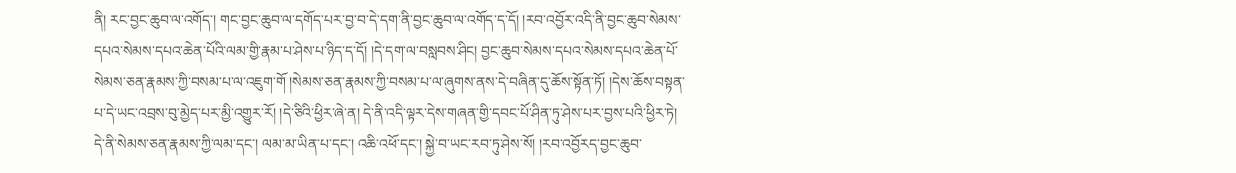ནི། རང་བྱང་ཆུབ་ལ་འགོད་། གང་བྱང་ཆུབ་ལ་དགོད་པར་བྱ་བ་དེ་དག་ནི་བྱང་ཆུབ་ལ་འགོད་ད་དོ། །རབ་འབྱོར་འདི་ནི་བྱང་ཆུབ་སེམས་དཔའ་སེམས་དཔའ་ཆེན་པོའི་ལམ་གྱི་རྣམ་པ་ཤེས་པ་ཉིད་ད་དོ། །དེ་དག་ལ་བསླབས་ཤིང། བྱང་ཆུབ་སེམས་དཔའ་སེམས་དཔའ་ཆེན་པོ་སེམས་ཅན་རྣམས་ཀྱི་བསམ་པ་ལ་འཇུག་གོ །སེམས་ཅན་རྣམས་ཀྱི་བསམ་པ་ལ་ཞུགས་ནས་དེ་བཞིན་དུ་ཆོས་སྟོན་ཏོ། །དེས་ཆོས་བསྟན་པ་དེ་ཡང་འབྲས་བུ་མྱེད་པར་མྱི་འགྱུར་རོ། །དེ་ཅིའི་ཕྱིར་ཞེ་ན། དེ་ནི་འདི་ལྟར་དེས་གཞན་གྱི་དབང་པོ་ཤིན་ཏུ་ཤེས་པར་བྱས་པའི་ཕྱིར་ཏེ། དེ་ནི་སེམས་ཅན་རྣམས་ཀྱི་ལམ་དང་། ལམ་མ་ཡིན་པ་དང་། འཆི་འཕོ་དང་། སྐྱེ་བ་ཡང་རབ་ཏུ་ཤེས་སོ། །རབ་འབྱོརད་བྱང་ཆུབ་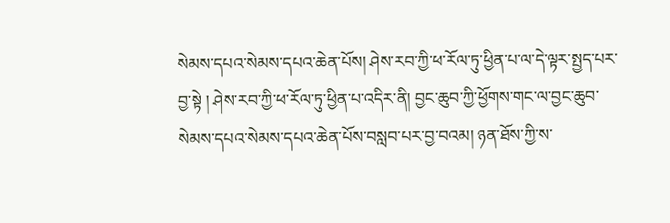སེམས་དཔའ་སེམས་དཔའ་ཆེན་པོས། ཤེས་རབ་ཀྱི་ཕ་རོལ་ཏུ་ཕྱིན་པ་ལ་དེ་ལྟར་སྤྱད་པར་བྱ་སྟེ ། ཤེས་རབ་ཀྱི་ཕ་རོལ་ཏུ་ཕྱིན་པ་འདིར་ནི། བྱང་ཆུབ་ཀྱི་ཕྱོགས་གང་ལ་བྱང་ཆུབ་སེམས་དཔའ་སེམས་དཔའ་ཆེན་པོས་བསླབ་པར་བྱ་བའམ། ཉན་ཐོས་ཀྱི་ས་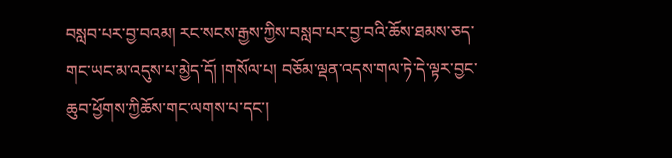བསླབ་པར་བྱ་བའམ། རང་སངས་རྒྱས་ཀྱིས་བསླབ་པར་བྱ་བའི་ཆོས་ཐམས་ཅད་གང་ཡང་མ་འདུས་པ་མྱེད་དོ། །གསོལ་པ། བཅོམ་ལྡན་འདས་གལ་ཏེ་དེ་ལྟར་བྱང་ཆུབ་ཕྱོགས་ཀྱིཆོས་གང་ལགས་པ་དང་།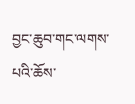བྱང་ཆུབ་གང་ལགས་པའི་ཆོས་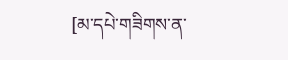[མ་དཔེ་གཟིགས་ན་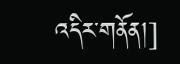འདིར་གནོན།]